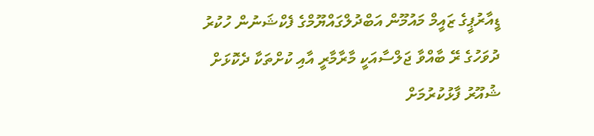ޑީއާރުޕީގެ ޒައީމް މައުމޫން އަބްދުލްގައްޔޫމްގެ ފެކްޝަނުން ހުކުރު ދުވަހުގެ ރޭ ބާއްވާ ޖަލްސާއަކީ މާރާމާރީ އާއި ކުށްތަކާ ދެކޮޅަށް ޝުއޫރު ފާޅުކުރުމަށް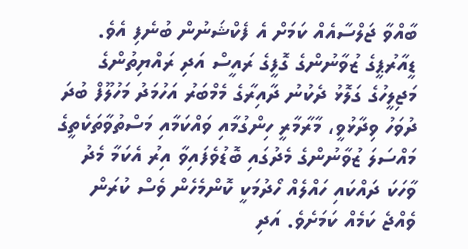ބާއްވާ ޖަލްސާއެއް ކަމަށް އެ ފެކްޝަނުން ބުނެފި އެވެ.
ޑީއާރުޕީގެ ޒުވާނުންގެ ގޮފީގެ ރައީސް އަދި ރައްޔިތުންގެ މަޖިލީހުގެ ގަލޮޅު ދެކުނު ދާއިރާގެ މެމްބަރު އަހުމަދު މަހުލޫފް ބުދަ ދުވަހު ވިދާޅުވީ، މާރާމާރީ ހިންގުމާއި ވައްކަމާއި މަސްތުވާތަކެތީގެ މައްސަލަ ޒުވާނުންގެ މެދުގައި ބޮޑުވެފައިވާ އިރު އެކަމާ މެދު ވާހަކަ ދައްކައި ހައްލެއް ހޯދުމަކީ ކޮންމެހެން ވެސް ކުރަން ވެއްޖެ ކަމެއް ކަމަށެވެ. އަދި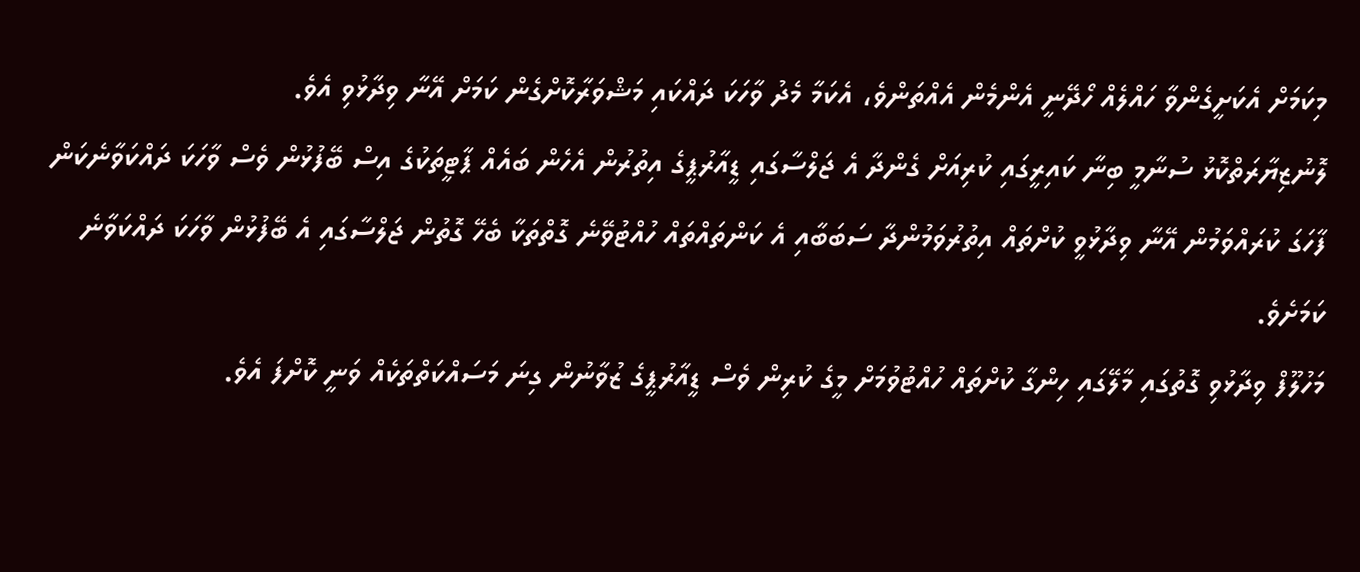މިކަމަށް އެކަށީގެންވާ ހައްލެއް ހޯދޭނީ އެންމެން އެއްތަންވެ، އެކަމާ މެދު ވާހަކަ ދައްކައި މަޝްވަރާކޮށްގެން ކަމަށް އޭނާ ވިދާޅުވި އެވެ.
ލޮނުޒިޔާރަތްކޮޅު ސުނާމީ ބިނާ ކައިރީގައި ކުރިއަށް ގެންދާ އެ ޖަލްސާގައި ޑީއާރުޕީގެ އިތުރުން އެހެން ބައެއް ޕާޓީތަކުގެ އިސް ބޭފުޅުން ވެސް ވާހަކަ ދައްކަވާނެކަން ފާހަގަ ކުރައްވަމުން އޭނާ ވިދާޅުވީ ކުށްތައް އިތުރުވަމުންދާ ސަބަބާއި އެ ކަންތައްތައް ހުއްޓުވޭނެ ގޮތްތަކާ ބެހޭ ގޮތުން ޖަލްސާގައި އެ ބޭފުޅުން ވާހަކަ ދައްކަވާނެ ކަމަށެވެ.
މަހުލޫފް ވިދާޅުވި ގޮތުގައި މާލޭގައި ހިންގާ ކުށްތައް ހުއްޓުވުމަށް މީގެ ކުރިން ވެސް ޑީއާރުޕީގެ ޒުވާނުން ގިނަ މަސައްކަތްތަކެއް ވަނީ ކޮށްފަ އެވެ.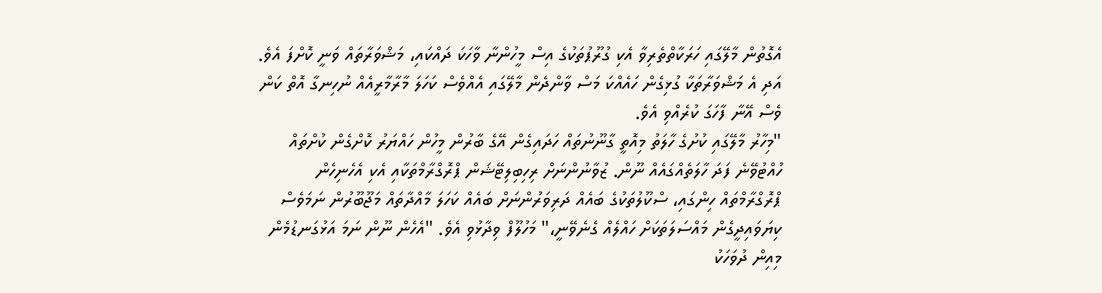އެގޮތުން މާލޭގައި ހަރަކާތްތެރިވާ އެކި ގުރޫޕުތަކުގެ އިސް މީހުންނާ ވާހަކަ ދައްކައި، މަޝްވަރާތައް ވަނީ ކޮށްފަ އެވެ. އަދި އެ މަޝްވަރާތަކާ ގުޅިގެން ހައެއްކަ މަސް ވާންދެން މާލޭގައި އެއްވެސް ކަހަލަ މާރާމާރީއެއް ނުހިނގާ އޮތް ކަން ވެސް އޭނާ ފާހަގަ ކުރެއްވި އެވެ.
"މިހާރު މާލޭގައި ކުށުގެ ހާލަތު މިއޮތީ ގާނޫނުތައް ހަދައިގެން އޭގެ ބާރުން މީހުން ހައްޔަރު ކޮށްގެން ކުށްތައް ހުއްޓުވޭނެ ފަދަ ހާލަތެއްގައެއް ނޫން. ޒުވާނުންނަށް ރިހިބިލިޓޭޝަން ޕްރޮގްރާމްތަކާއި އެކި އެހެނިހެން ޕްރޮގްރާމްތައް ހިންގައި، ސްކޫލުތަކުގެ ބައެއް ދަރިވަރުންނަށް ބައެއް ކަހަލަ މާއްދާތައް މަޖޫބޫރުން ނަމަވެސް ކިޔަވައިދީގެން މައްސަލަތަކަށް ހައްލެއް ގެނެވޭނީ،" މަހުލޫފް ވިދާޅުވި އެވެ. "އެހެން ނޫން ނަމަ އަޅުގަނޑުމެން މިއިން ދުވަހަކު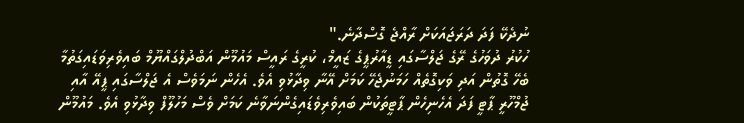ނުދެކޭ ފަދަ ދަރަޖައަކަށް ރާއްޖެ ގޮސްދާނެ."
ހުކުރު ދުވަހުގެ ރޭގެ ޖަލްސާގައި ޑީއާރުޕީގެ ޒައީމް، ކުރީގެ ރައީސް މައުމޫން އަބްދުލްގައްޔޫމް ބައިވެރިވަޑައިގަތުމާ ބެހޭ ގޮތުން އަދި ވަކިގޮތެއް ހަމަނުޖެހޭ ކަމަށް އޭނާ ވިދާޅުވި އެވެ. އެހެން ނަމަވެސް އެ ޖަލްސާގައި ޕީއޭ އާއި ޖުމްހޫރީ ޕާޓީ ފަދަ އެހެނިހެން ޕާޓީތަކުން ބައިވެރިވެޑައިގެންނަވާނެ ކަމަށް ވެސް މަހުލޫފް ވިދާޅުވި އެވެ. މައުމޫން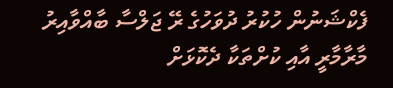ފެކްޝަނުން ހުކުރު ދުވަހުގެ ރޭ ޖަލްސާ ބާއްވާއިރު މާރާމާރީ އާއި ކުށްތަކާ ދެކޮޅަށް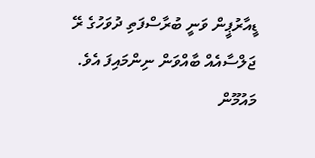ޑީއާރުޕީން ވަނީ ބުރާސްފަތި ދުވަހުގެ ރޭ ޖަލްސާއެއް ބާއްވަން ނިންމައިފަ އެވެ.
މައުމޫން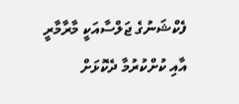ފެކްޝަނުގެ ޖަލްސާއަކީ މާރާމާރީ އާއި ކުށްކުރުމާ ދެކޮޅަށް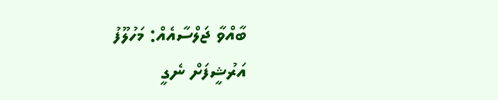ބާއްވާ ޖަލްސާއެއް: މަހުލޫފު
އަރުޝީފަށް ނެގީ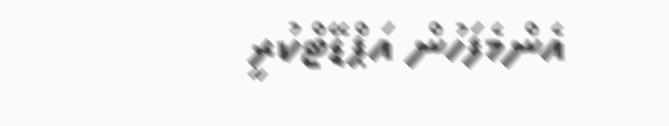އެންމެފަހުން އަޕްޑޭޓްކުރީ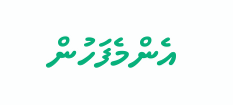އެންމެފަހުން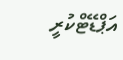އަޕްޑޭޓްކުރީ